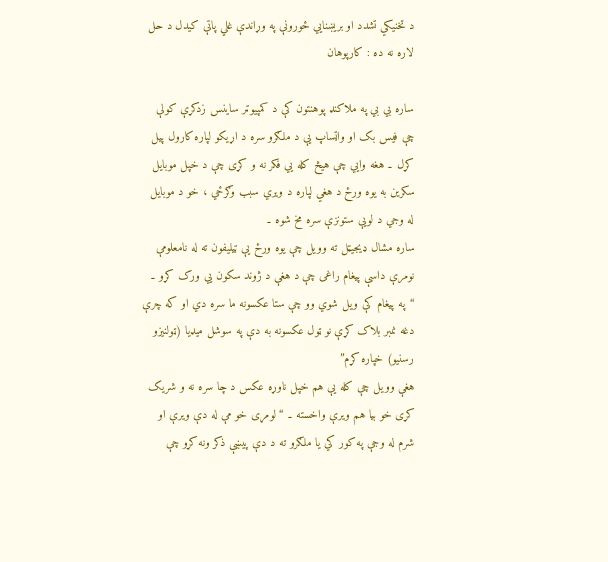د تخنيکي تشدد او بريښنايي ځورونې په وړاندې غلي پاتې کيدل د حل لاره نه ده : کارپوهان

ساره بي بي په ملاکنډ پوهنتون کې د کمپيوټر ساينس زدکړې کولې چې فيس بک او واټساپ يې د ملګرو سره د اړيکو لپاره کارول پيل کړل ۔ هغه وايي چې هيڅ کله يي فکر نه و کړی چې د خپل موبايل سکرين به يوه ورځ د هغي لپاره د ويري سبب وګرځي ، خو د موبايل له وجي د لويې ستونزې سره مخ شوه ۔
ساره مشال ډيجيټل ته وويل چې يوه ورځ يې ټيليفون ته له نامعلومې نومرې داسې پيغام راغی چې د هغې د ژوند سکون يي ورک کړو ۔
“په پيغام کې ويل شوي وو چې ستا عکسونه ما سره دي او که چرې دغه نمبر بلاک کړې نو ټول عکسونه به دې په سوشل ميډيا (ټولنيزو رسنيو) خپاره کړم”
هغې وويل چې کله يې هم خپل ناوړه عکس د چا سره نه و شريک کړی خو بيا هم ويرې واخسته ۔ “لومړی خو مې له دې ويرې او شرم له وجې په کور کي يا ملګرو ته د دې پيښې ذکر ونه کړو چې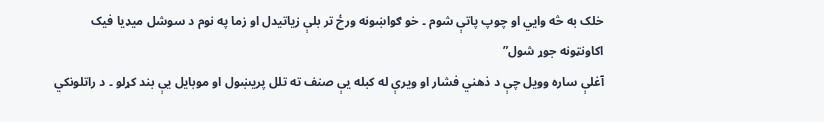خلک به څه وايي او چوپ پاتې شوم ۔ خو ګواښونه ورځ تر بلې زياتيدل او زما په نوم د سوشل ميډيا فيک اکاونټونه جوړ شول”
آغلې ساره وويل چې د ذهني فشار او ويرې له کبله يې صنف ته تلل پريښول او موبايل يې بند کړلو ۔ د راتلونکي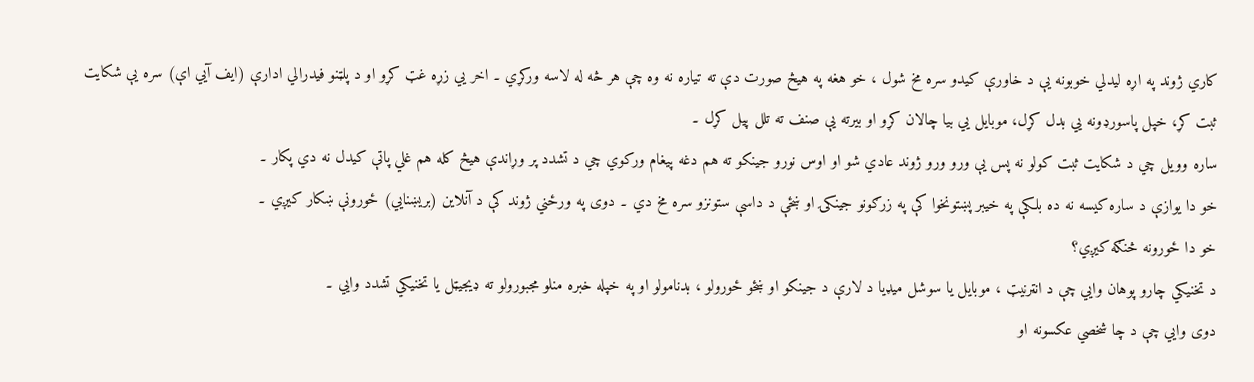کاري ژوند په اړه ليدلي خوبونه يې د خاورې کيدو سره مخ شول ، خو هغه په هيڅ صورت دې ته تياره نه وه چې هر څه له لاسه ورکړي ۔ اخر يي زړه غټ کړو او د پلټنو فيدرالي ادارې (ايف آيي اې) سره يې شکايت ثبت کړ، خپل پاسورډونه يي بدل کړل، موبايل يي بيا چالان کړو او بيرته يې صنف ته تلل پيل کړل ۔
ساره وويل چي د شکايت ثبت کولو نه پس يې ورو ورو ژوند عادي شو او اوس نورو جينکو ته هم دغه پيغام ورکوي چي د تشدد پر وړاندې هيڅ کله هم غلي پاتې کيدل نه دي پکار ۔
خو دا يوازې د ساره کيسه نه ده بلکې په خيبر پښتونخوا کې په زرګونو جينکۍ او ښځې د داسې ستونزو سره مخ دي ۔ دوی په ورځني ژوند کې د آنلاين (بريښنايي) ځورونې ښکار کيږي ۔
خو دا ځورونه څنګه کيږي؟
د تخنيکي چارو پوهان وايي چې د انټرنيټ ، موبايل يا سوشل ميډيا د لارې د جينکو او ښځو ځورولو ، بدنامولو او په خپله خبره منلو مجبورولو ته ډيجيټل يا تخنيکي تشدد وايي ۔
دوی وايي چې د چا شخصي عکسونه او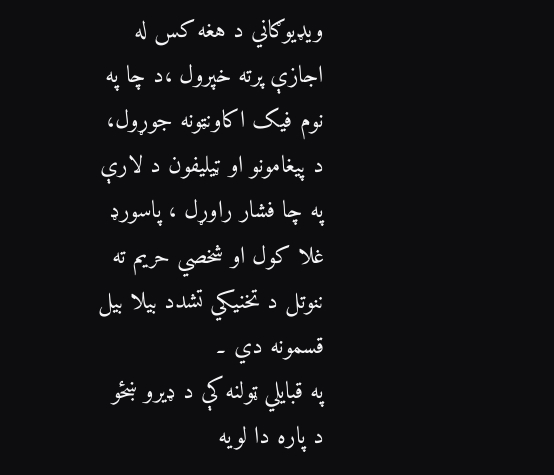ويډيوګاني د هغه کس له اجازې پرته خپرول ،د چا په نوم فيک اکاونټونه جوړول، د پيغامونو او ټيليفون د لارې په چا فشار راوړل ، پاسورډ غلا کول او شخصي حريم ته ننوتل د تخنيکي تشدد بيلا بيل قسمونه دي ۔
په قبايلي ټولنه کې د ډيرو ښځو د پاره دا لويه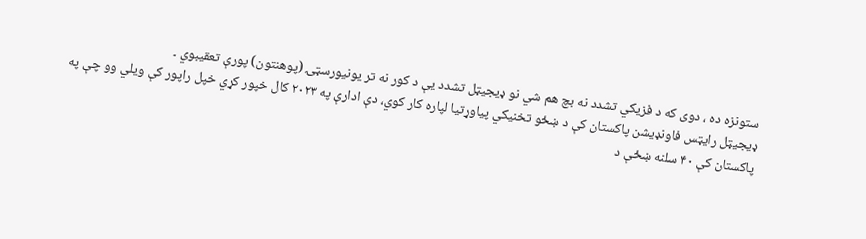ستونزه ده ، دوی که د فزيکي تشدد نه بچ هم شي نو ډیجیټل تشدد يې د کور نه تر یونیورسټۍ (پوهنتون) پورې تعقیبوي ۔
ډیجیټل رايټس فاونډیشن پاکستان کې د ښځو تخنيکي پياوړتيا لپاره کار کوي، دې ادارې په ۲۰۲۳ کال خپور کړي خپل راپور کې ويلي وو چې په پاکستان کې ۴۰ سلنه ښځې د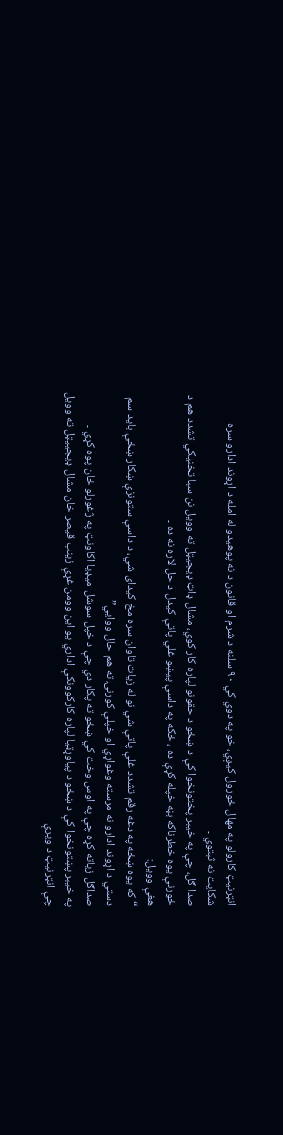انټرنيټ کارولو په مهال ځورول کیږي، خو په دوي کي ۹۰ سلنه د شرم او قانون د نه پوهيدو له امله د اړوند ادارو سره شکايت نه ثبتوي ۔
صدا ګل، چې په خیبر پختونخوا کې د ښځو د حقونو لپاره کار کوي، مشال ډاټ ډيجيټل ته وويل نن سبا تخنیکي تشدد هم د ځورنې يوه خطرناکه بڼه خپله کړې ده ، ځکه په داسې پيښو غلي پاتې کيدل د حل لاره نه ده ۔
هغې وويل:
“که يوه ښځه په دغه رقم تشدد غلې پاتې شي نو له زيات تاوان سره مخ کيدای شي، د داسې ستونزې ښکار ښځې بايد سم دستي د اړوند ادارو نه مرسته وغواړي او خپلې کورنۍ ته هم حال ووايي”
صداګل زياته کړه چې په اوس وخت کي ښځو ته پکار دي چې د خپل سوشل ميډيا اکاونټ په ژغورلو ځان پوه کړي ۔
په خيبر پښتونخوا کې د ښځو د پياوړټيا لپاره کارکوونکې اداري يو اين وومن غړې زينب قيصر خان مشال ډيجييټل ته وويل چې انټرنيټ د ويرې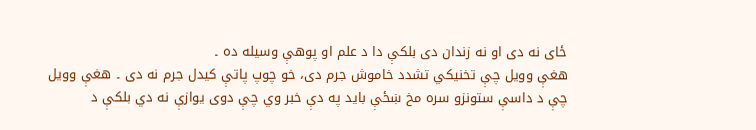ځای نه دی او نه زندان دی بلکې دا د علم او پوهې وسيله ده ۔
هغې وويل چې تخنیکي تشدد خاموش جرم دی، خو چوپ پاتې کيدل جرم نه دی ۔ هغې وويل چې د داسې ستونزو سره مخ ښځې بايد په دې خبر وي چې دوی يوازې نه دي بلکې د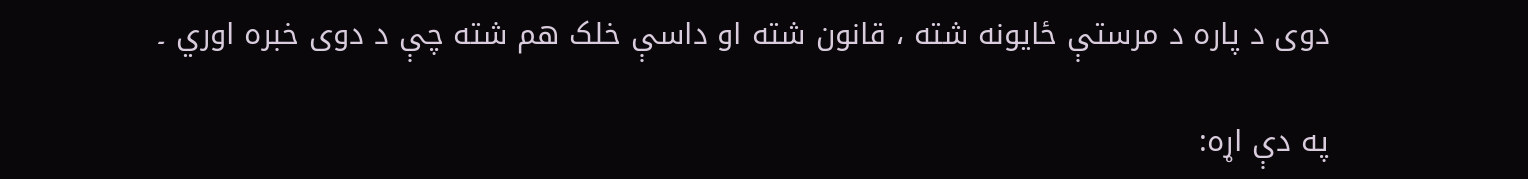دوی د پاره د مرستې ځايونه شته ، قانون شته او داسې خلک هم شته چې د دوی خبره اوري ۔

په دې اړه: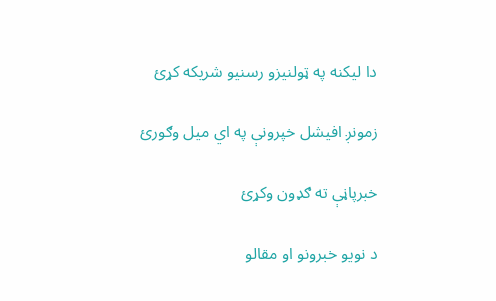دا ليکنه په ټولنيزو رسنيو شريکه کړئ

زمونږ افيشل خپرونې په اي ميل وګورئ

خبرپاڼې ته ګډون وکړئ

د نویو خبرونو او مقالو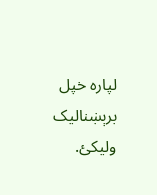لپاره خپل برېښنالیک ولیکئ.